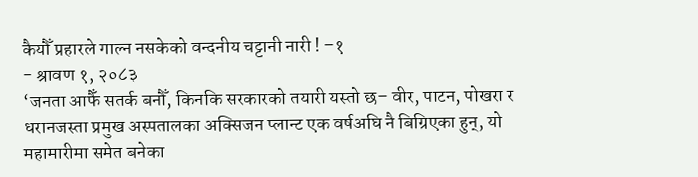कैयौँ प्रहारले गाल्न नसकेको वन्दनीय चट्टानी नारी ! –१
- श्रावण १, २०८३
‘जनता आफैँ सतर्क बनौँ, किनकि सरकारको तयारी यस्तो छ– वीर, पाटन, पोखरा र धरानजस्ता प्रमुख अस्पतालका अक्सिजन प्लान्ट एक वर्षअघि नै बिग्रिएका हुन्, यो महामारीमा समेत बनेका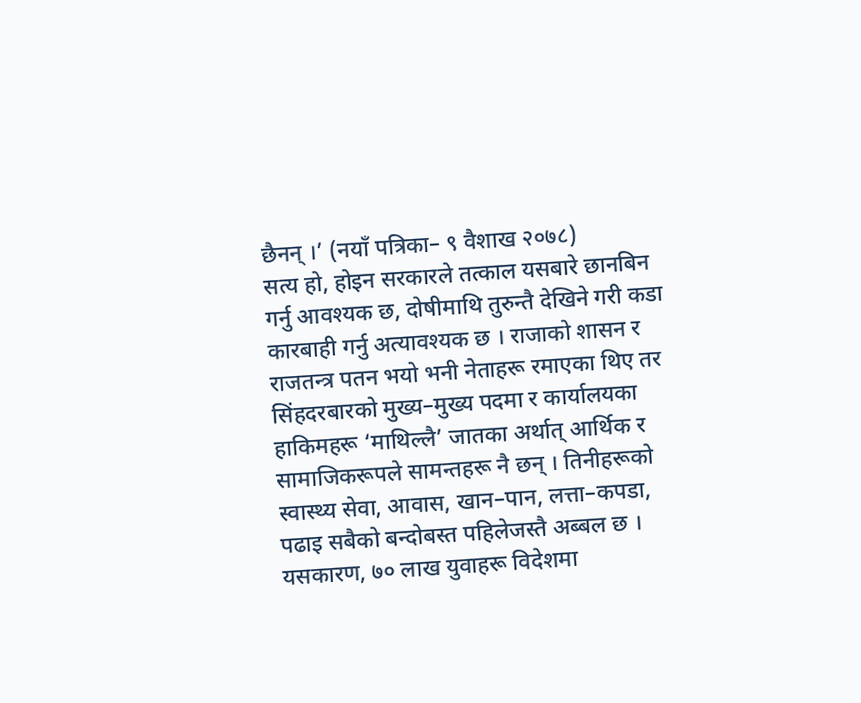छैनन् ।’ (नयाँ पत्रिका– ९ वैशाख २०७८)
सत्य हो, होइन सरकारले तत्काल यसबारे छानबिन गर्नु आवश्यक छ, दोषीमाथि तुरुन्तै देखिने गरी कडा कारबाही गर्नु अत्यावश्यक छ । राजाको शासन र राजतन्त्र पतन भयो भनी नेताहरू रमाएका थिए तर सिंहदरबारको मुख्य–मुख्य पदमा र कार्यालयका हाकिमहरू ‘माथिल्लै’ जातका अर्थात् आर्थिक र सामाजिकरूपले सामन्तहरू नै छन् । तिनीहरूको स्वास्थ्य सेवा, आवास, खान–पान, लत्ता–कपडा, पढाइ सबैको बन्दोबस्त पहिलेजस्तै अब्बल छ । यसकारण, ७० लाख युवाहरू विदेशमा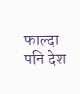फाल्दा पनि देश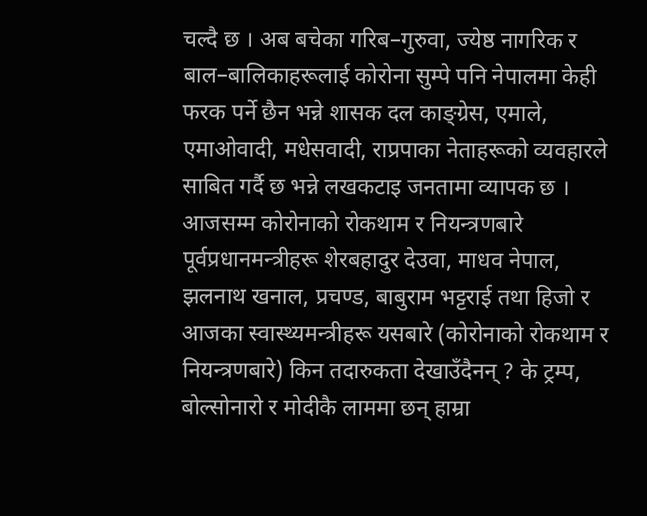चल्दै छ । अब बचेका गरिब–गुरुवा, ज्येष्ठ नागरिक र बाल–बालिकाहरूलाई कोरोना सुम्पे पनि नेपालमा केही फरक पर्ने छैन भन्ने शासक दल काङ्ग्रेस, एमाले, एमाओवादी, मधेसवादी, राप्रपाका नेताहरूको व्यवहारले साबित गर्दै छ भन्ने लखकटाइ जनतामा व्यापक छ ।
आजसम्म कोरोनाको रोकथाम र नियन्त्रणबारे पूर्वप्रधानमन्त्रीहरू शेरबहादुर देउवा, माधव नेपाल, झलनाथ खनाल, प्रचण्ड, बाबुराम भट्टराई तथा हिजो र आजका स्वास्थ्यमन्त्रीहरू यसबारे (कोरोनाको रोकथाम र नियन्त्रणबारे) किन तदारुकता देखाउँदैनन् ? के ट्रम्प, बोल्सोनारो र मोदीकै लाममा छन् हाम्रा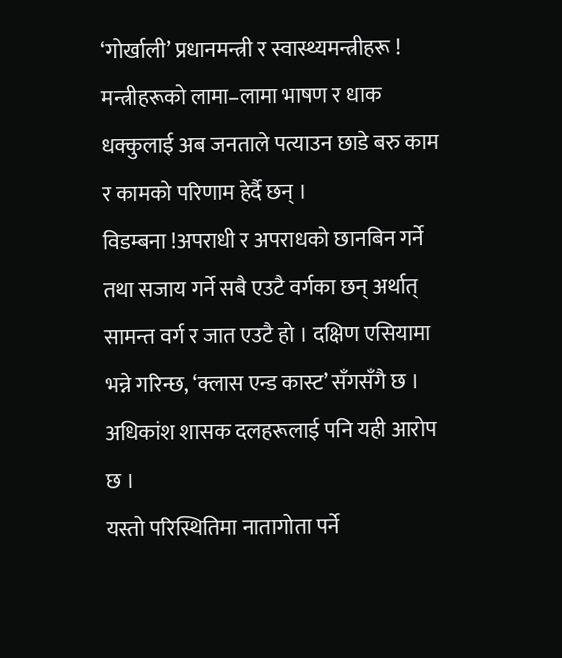‘गोर्खाली’ प्रधानमन्त्री र स्वास्थ्यमन्त्रीहरू ! मन्त्रीहरूको लामा–लामा भाषण र धाक धक्कुलाई अब जनताले पत्याउन छाडे बरु काम र कामको परिणाम हेर्दै छन् ।
विडम्बना !अपराधी र अपराधको छानबिन गर्ने तथा सजाय गर्ने सबै एउटै वर्गका छन् अर्थात् सामन्त वर्ग र जात एउटै हो । दक्षिण एसियामा भन्ने गरिन्छ, ‘क्लास एन्ड कास्ट’ सँगसँगै छ । अधिकांश शासक दलहरूलाई पनि यही आरोप छ ।
यस्तो परिस्थितिमा नातागोता पर्ने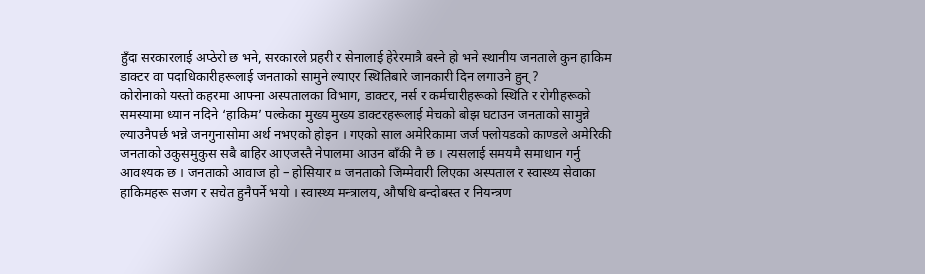हुँदा सरकारलाई अप्ठेरो छ भने, सरकारले प्रहरी र सेनालाई हेरेरमात्रै बस्ने हो भने स्थानीय जनताले कुन हाकिम डाक्टर वा पदाधिकारीहरूलाई जनताको सामुने ल्याएर स्थितिबारे जानकारी दिन लगाउने हुन् ?
कोरोनाको यस्तो कहरमा आफ्ना अस्पतालका विभाग, डाक्टर, नर्स र कर्मचारीहरूको स्थिति र रोगीहरूको समस्यामा ध्यान नदिने ‘हाकिम’ पल्केका मुख्य मुख्य डाक्टरहरूलाई मेचको बोझ घटाउन जनताको सामुन्ने ल्याउनैपर्छ भन्ने जनगुनासोमा अर्थ नभएको होइन । गएको साल अमेरिकामा जर्ज फ्लोयडको काण्डले अमेरिकी जनताको उकुसमुकुस सबै बाहिर आएजस्तै नेपालमा आउन बाँकी नै छ । त्यसलाई समयमै समाधान गर्नु आवश्यक छ । जनताको आवाज हो – होसियार ¤ जनताको जिम्मेवारी लिएका अस्पताल र स्वास्थ्य सेवाका हाकिमहरू सजग र सचेत हुनैपर्ने भयो । स्वास्थ्य मन्त्रालय, औषधि बन्दोबस्त र नियन्त्रण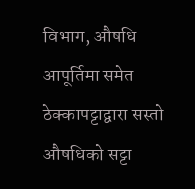विभाग, औषधि आपूर्तिमा समेत ठेक्कापट्टाद्वारा सस्तो औषधिको सट्टा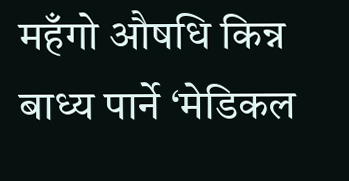महँगो औषधि किन्न बाध्य पार्ने ‘मेडिकल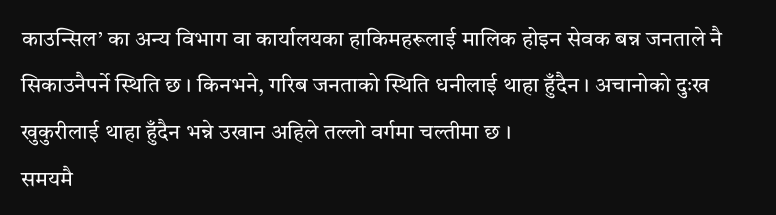काउन्सिल’ का अन्य विभाग वा कार्यालयका हाकिमहरूलाई मालिक होइन सेवक बन्न जनताले नै सिकाउनैपर्ने स्थिति छ । किनभने, गरिब जनताको स्थिति धनीलाई थाहा हुँदैन । अचानोको दुःख खुकुरीलाई थाहा हुँदैन भन्ने उखान अहिले तल्लो वर्गमा चल्तीमा छ ।
समयमै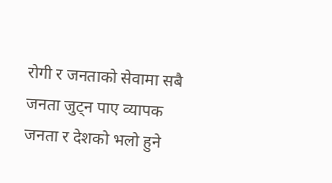रोगी र जनताको सेवामा सबै जनता जुट्न पाए व्यापक जनता र देशको भलो हुने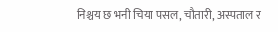निश्चय छ भनी चिया पसल, चौतारी, अस्पताल र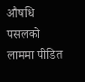औषधि पसलको लाममा पीडित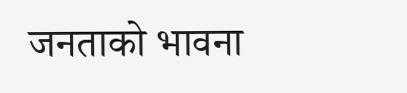जनताको भावना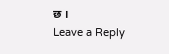छ ।
Leave a Reply